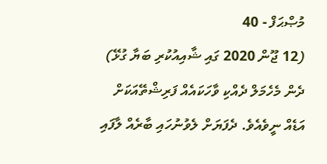މުޞްޙަފް - 40
(12 ޖޫން 2020 ގައި ޝާއިއުކުރި ބަޔާ ގުޅޭ)
ދެން މެހެމަލް ދެއްކި ވާހަކައެއް ފަރިޝްތޭއަކަށް އަޑެއް ނީވެއެވެ. ދެފަޔަށް ލެވުނުހައި ބާރެއް ލާފައި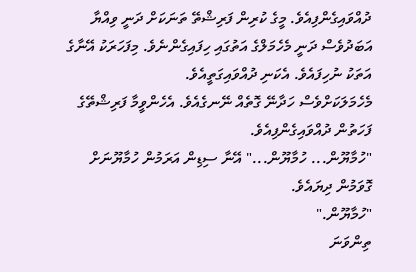ދުއްވައިގެންފިއެވެ. މީގެ ކުރިން ފަރިޝްތޭ ތަނަކަށް ދަނީ ވިއްޔާ އަބަދުވެސް ދަނީ މެހެމަލްގެ އަތުގައި ހިފައިގެންނެވެ. މިފަހަރަކު އޭނާގެ އަތަކު ނުހިފައެވެ. އެކަނި ދުއްވައިގަތީއެވެ.
މެހެމަލަކަށްވެސް ހަދާނޭ ގޮތެއް ނޭނގެއެވެ. އެހެންވީމާ ފަރިޝްތޭގެ ފަހަތުން ދުއްވައިގެންފިއެވެ.
"ހުމާޔޫން... ހުމާޔޫން..." އޭނާ ސިޑިން އަރަމުން ހުމާޔޫނަށް ގޮވަމުން ދިޔައެވެ.
"ހުމާޔޫން."
ތިންވަނަ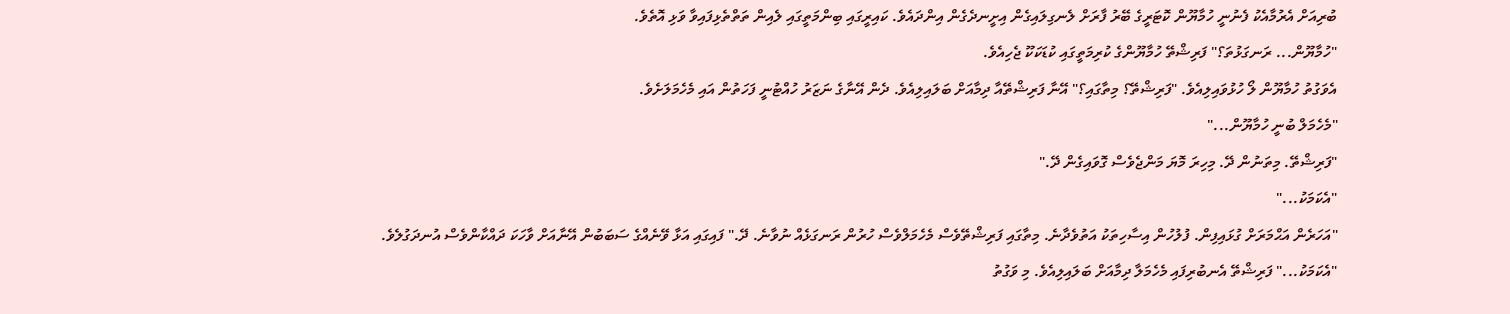ބުރިއަށް އެރުމާއެކު ފެނުނީ ހުމާޔޫން ކޮޓަރީގެ ބޭރު ފާރަށް ލެނގިލައިގެން އިށީނދެގެން އިންދައެވެ. ކައިރީގައި ބިންމަތީގައި ލެއިން ތަތްތެޅިފައިވާ ވަޅި އޮތެވެ.
"ހުމާޔޫން... ރަނގަޅުތަ؟" ފަރިޝްތޭ ހުމާޔޫންގެ ކުރިމަތީގައި ކުޑަކަކޫ ޖެހިއެވެ.
އެވަގުތު ހުމާޔޫން ލޯ ހުޅުވައިލިއެވެ. "ފަރިޝްތޭ؟ މިތާގައި؟" އޭނާ ފަރިޝްތޭއާ ދިމާއަށް ބަލައިލިއެވެ. ދެން އޭނާގެ ނަޒަރު ހުއްޓުނީ ފަހަތުން އައި މެހެމަލަށެވެ.
"މެހެމަލް ބުނީ ހުމާޔޫން..."
"ފަރިޝްތޭ. މިތަނުން ދޭ. މިހިރަ މޮޔަ މަންޖެވެސް ގޮވައިގެން ދޭ."
"އެކަމަކު..."
"އަހަރެން އަޙްމަރަށް ގުޅައިފިން. ފުލުހުން އިސާހިތަކު އަތުވެދާނެ. މިތާގައި ފަރިޝްތޭވެސް މެހެމަލްވެސް ހުރުން ރަނގަޅެއް ނުވާނެ. ދޭ." ފައިގައި އަޅާ ވޭނެއްގެ ސަބަބުން އޭނާއަށް ވާހަކަ ދައްކާންވެސް އުނދަގުލެވެ.
"އެކަމަކު..." ފަރިޝްތޭ އެނބުރިފައި މެހެމަލާ ދިމާއަށް ބަލައިލިއެވެ. މި ވަގުތު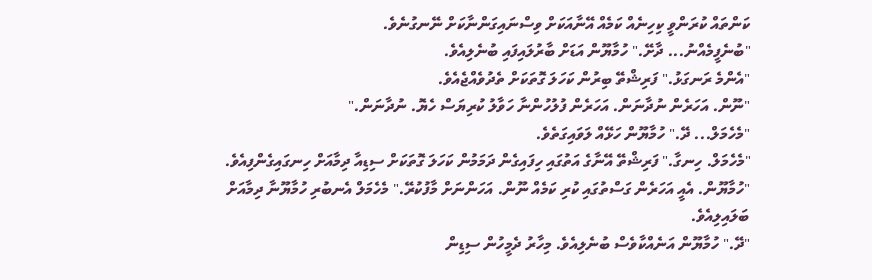ކަންތައް ކުރަންވީ ކިހިނެއް ކަމެއް އޭނާއަކަށް ވިސްނައިގަންނާކަށް ނޭނގުނެވެ.
"ބުނެފީމެއްނު... ދާށޭ." ހުމާޔޫން އަޑަށް ބާރުލައިފައި ބުނެލިއެވެ.
"އެންމެ ރަނގަޅު." ފަރިޝްތޭ ބިރުން ކަހަލަ ގޮތަކަށް ތެދުވެއްޖެއެވެ.
"ނޫން. އަހަރެން ނުދާނަން. އަހަރެން ފުލުހުންނާ ހަވާލު ކުރިޔަސް ހެޔޮ. ނުދާނަން."
"މެހެމަލް... ދޭ." ހުމާޔޫން ހަޅޭއް ލަވައިގަތެވެ.
"މެހެމަލް. ހިނގާ." ފަރިޝްތޭ އޭނާގެ އަތުގައި ހިފައިގެން ދަމަމުން ކަހަލަ ގޮތަކަށް ސިޑިއާ ދިމާއަށް ހިނގައިގެންފިއެވެ.
"ހުމާޔޫން. އެއީ އަހަރެން ގަސްތުގައި ކުރި ކަމެއް ނޫން. އަހަންނަށް މާފުކުރޭ." މެހެމަލް އެނބުރި ހުމާޔޫނާ ދިމާއަށް ބަލައިލިއެވެ.
"ދޭ." ހުމާޔޫން އަނެއްކާވެސް ބުނެލިއެވެ. މިހާރު ދެމީހުން ސިޑިން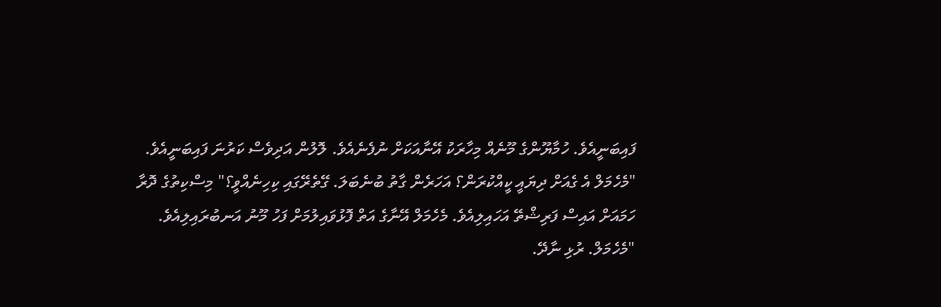ފައިބަނީއެވެ. ހުމާޔޫންގެ މޫނެއް މިހާރަކު އޭނާއަކަށް ނުފެނެއެވެ. ލޮލުން އަދިވެސް ކަރުނަ ފައިބަނީއެވެ.
"މެހެމަލް އެ ގެއަށް ދިޔައީ ކީއްކުރަން؟ އަހަރެން ގާތު ބުނެބަލަ. ގޭތެރޭގައި ކިހިނެއްވީ؟" މިސްކިތުގެ ދޮރާ ހަމައަށް އައިސް ފަރިޝްތޭ އަހައިލިއެވެ. މެހެމަލް އޭނާގެ އަތް ފޮޅުވައިލުމަށް ފަހު މޫނު އަނބުރައިލިއެވެ.
"މެހެމަލް. ރުޅި ނާދޭ.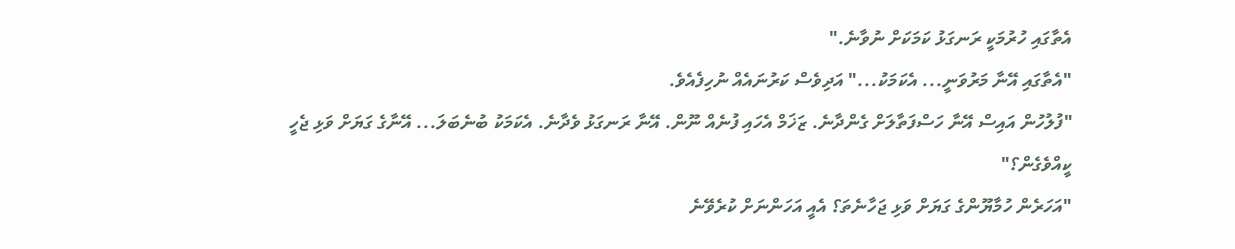އެތާގައި ހުރުމަކީ ރަނގަޅު ކަމަކަށް ނުވާނެ."
"އެތާގައި އޭނާ މަރުވަނީ... އެކަމަކު..." އަދިވެސް ކަރުނައެއް ނުހިފެއެވެ.
"ފުލުހުން އައިސް އޭނާ ހަސްފަތާލަށް ގެންދާނެ. ޒަޚަމް އެހައި ފުނެއް ނޫން. އޭނާ ރަނގަޅު ވެދާނެ. އެކަމަކު ބުނެބަލަ... އޭނާގެ ގަޔަށް ވަޅި ޖެހީ ކީއްވެގެން؟"
"އަހަރެން ހުމާޔޫންގެ ގަޔަށް ވަޅި ޖަހާނެތަ؟ އެއީ އަހަންނަށް ކުރެވޭނެ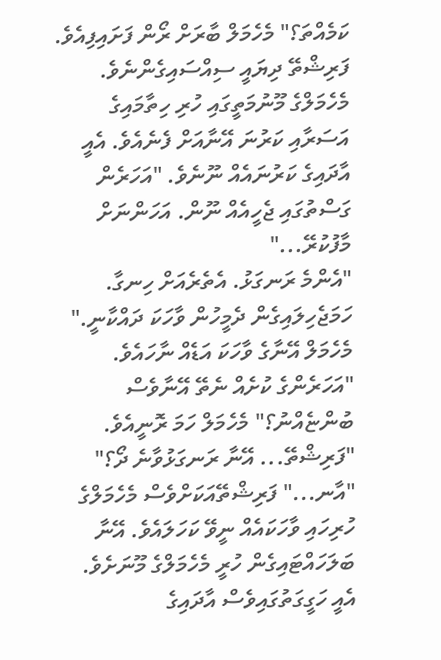ކަމެއްތަ؟" މެހެމަލް ބާރަށް ރޯން ފަށައިފިއެވެ. ފަރިޝްތޭ ދިޔައީ ސިއްސައިގެންނެވެ. މެހެމަލްގެ މޫނުމަތީގައި ހުރި ހިތާމައިގެ އަސަރާއި ކަރުނަ އޭނާއަށް ފެނެއެވެ. އެއީ އާދައިގެ ކަރުނައެއް ނޫނެވެ. "އަހަރެން ގަސްތުގައި ޖެހީއެއް ނޫން. އަހަންނަށް މާފުކުރޭ..."
"އެންމެ ރަނގަޅު. އެތެރެއަށް ހިނގާ. ހަމަޖެހިލައިގެން ދެމީހުން ވާހަކަ ދައްކާނީ." މެހެމަލް އޭނާގެ ވާހަކަ އަޑެއް ނާހައެވެ.
"އަހަރެންގެ ކުށެއް ނެތޭ އޭނާވެސް ބުންޏެއްނު؟" މެހެމަލް ހަމަ ރޮނީއެވެ. "ފަރިޝްތޭ... އޭނާ ރަނގަޅުވާނެ ދޯ؟"
"އާނ..." ފަރިޝްތޭއަކަށްވެސް މެހެމަލްގެ ހުރިހައި ވާހަކައެއް ނީވޭ ކަހަލައެވެ. އޭނާ ބަލަހައްޓައިގެން ހުރީ މެހެމަލްގެ މޫނަށެވެ. އެއީ ހަގީގަތުގައިވެސް އާދައިގެ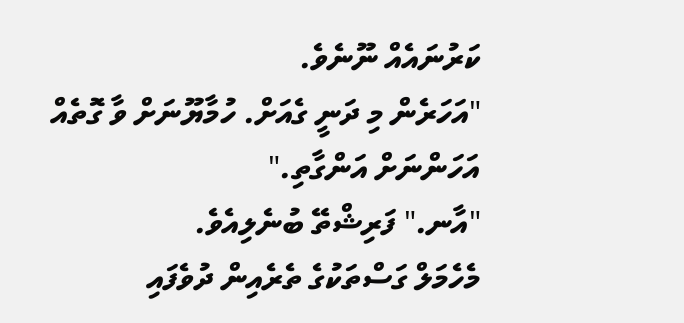ކަރުނައެއް ނޫނެވެ.
"އަހަރެން މި ދަނީ ގެއަށް. ހުމާޔޫނަށް ވާ ގޮތެއް އަހަންނަށް އަންގާތި."
"އާނ." ފަރިޝްތޭ ބުނެލިއެވެ.
މެހެމަލް ގަސްތަކުގެ ތެރެއިން ދުވެފައި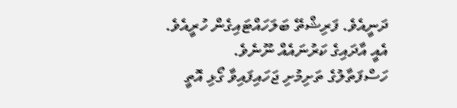ދަނީއެވެ. ފަރިޝްތޭ ބަލަހައްޓައިގެން ހުރީއެވެ.
އެއީ އާދައިގެ ކަރުނައެއް ނޫނެވެ.
ހަސްފަތާލުގެ ތަށިމުށި ޖަހައިފައިވާ ގޯޅި އޮތީ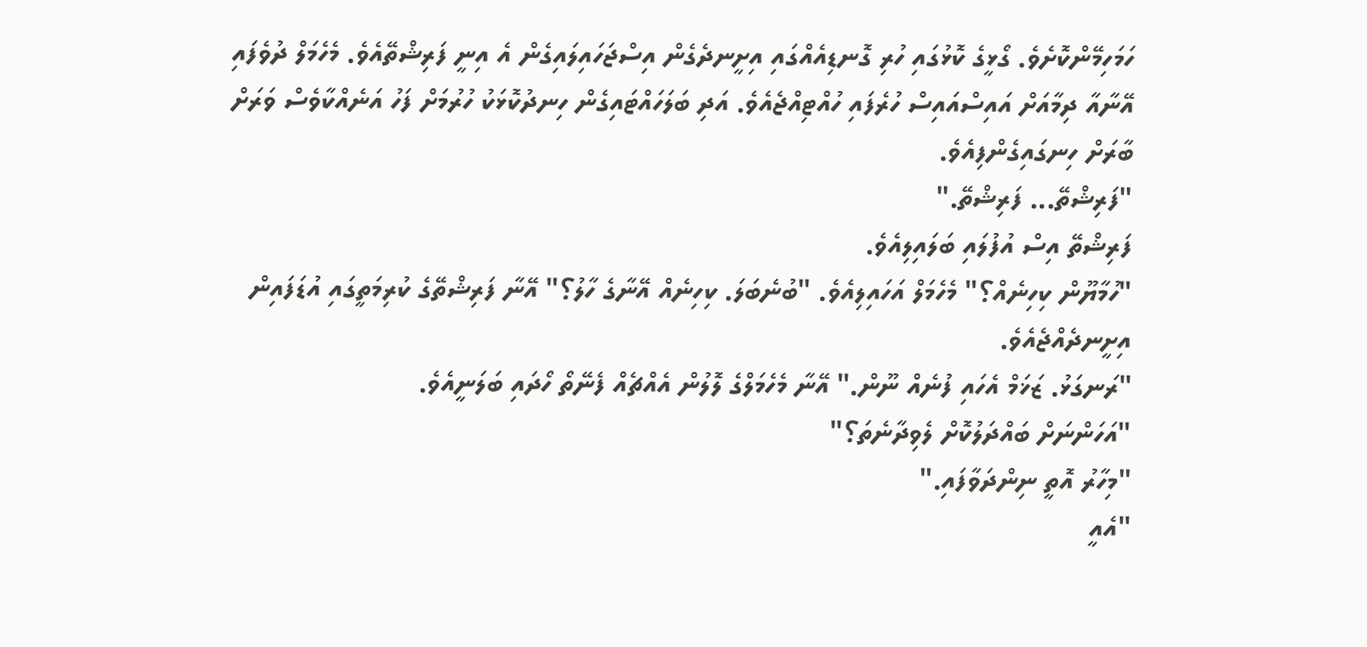ހަމަހިމޭންކޮށެވެ. ގޯޅީގެ ކޮޅުގައި ހުރި ގޮނޑިއެއްގައި އިށީނދެގެން އިސްޖަހައިލައިގެން އެ އިނީ ފަރިޝްތޭއެވެ. މެހެމަލް ދުވެފައި އޭނާއާ ދިމާއަށް އައިސްއައިސް ހުރެފައި ހުއްޓިއްޖެއެވެ. އަދި ބަލަހައްޓައިގެން ހިނދުކޮޅަކު ހުރުމަށް ފަހު އަނެއްކާވެސް ވަރަށް ބާރަށް ހިނގައިގެންފިއެވެ.
"ފަރިޝްތޭ... ފަރިޝްތޭ."
ފަރިޝްތޭ އިސް އުފުލައި ބަލައިލިއެވެ.
"ހުމާޔޫން ކިހިނެއް؟" މެހެމަލް އަހައިލިއެވެ. "ބުނެބަލަ. ކިހިނެއް އޭނާގެ ހާލު؟" އޭނާ ފަރިޝްތޭގެ ކުރިމަތީގައި އުޑަފައިން އިށީނދެއްޖެއެވެ.
"ރަނގަޅު. ޒަޚަމް އެހައި ފުނެއް ނޫން." އޭނާ މެހެމަލްގެ ލޮލުން އެއްޗެއް ފެނޭތޯ ހޯދައި ބަލަނީއެވެ.
"އަހަންނަށް ބައްދަލުކޮށް ލެވިދާނެތަ؟"
"މިހާރު އޮތީ ނިންދަވާފައި."
"އެއީ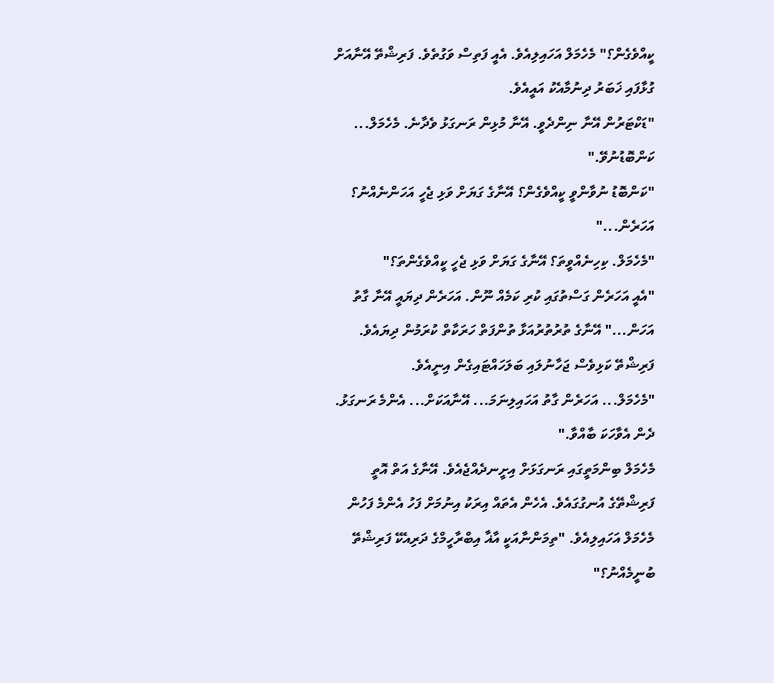ކީއްވެގެން؟" މެހެމަލް އަހައިލިއެވެ. އެއީ ފަތިސް ވަގުތެވެ. ފަރިޝްތޭ އޭނާއަށް ގުޅާފައި ޚަބަރު ދިނުމާއެކު އައީއެވެ.
"ޑަކްޓަރުން އޭނާ ނިންދެވީ. އޭނާ މުޅިން ރަނގަޅު ވެދާނެ. މެހެމަލް... ކަންބޮޑުނުވޭ."
"ކަންބޮޑު ނުވާންވީ ކީއްވެގެން؟ އޭނާގެ ގަޔަށް ވަޅި ޖެހީ އަހަންނެއްނު؟ އަހަރެން..."
"މެހެމަލް. ކިހިނެއްވީތަ؟ އޭނާގެ ގަޔަށް ވަޅި ޖެހީ ކީއްވެގެންތަ؟"
"އެއީ އަހަރެން ގަސްތުގައި ކުރި ކަމެއް ނޫން. އަހަރެން ދިޔައީ އޭނާ ގާތު އަހަން..." އޭނާގެ ތުރުތުރުއަޅާ ތުންފަތް ހަރަކާތް ކުރަމުން ދިޔައެވެ. ފަރިޝްތޭ ކަޅިވެސް ޖަހާނުލައި ބަލަހައްޓައިގެން އިނީއެވެ.
"މެހެމަލް... އަހަރެން ގާތު އަހައިލިނަމަ... އޭނާއަކަށް... އެންމެ ރަނގަޅު. ދެން އެވާހަކަ ބާއްވާ."
މެހެމަލް ބިންމަތީގައި ރަނގަޅަށް އިށީނދެއްޖެއެވެ. އޭނާގެ އަތް އޮތީ ފަރިޝްތޭގެ އުނގުގައެވެ. އެހެން އެތައް އިރަކު އިނުމަށް ފަހު އެންމެ ފަހުން މެހެމަލް އަހައިލިއެވެ. "ތިމަންނާއަކީ އާޣާ އިބްރާހީމްގެ ދަރިއެކޭ ފަރިޝްތޭ ބުނީމެއްނު؟"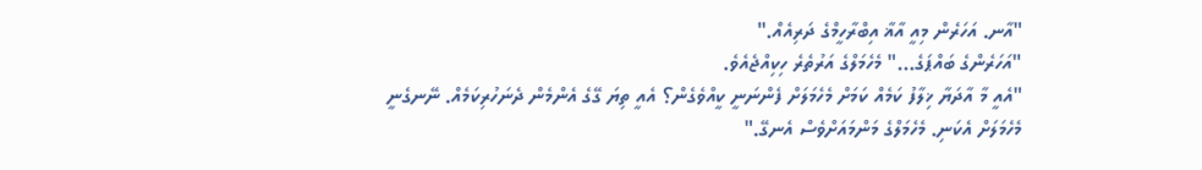"އާނ. އަހަރެން މިއީ އާޣާ އިބްރާހީމްގެ ދަރިއެއް."
"އަހަރެންގެ ބައްޕަގެ..." މެހެމަލްގެ އަރުތެރެ ހިކިއްޖެއެވެ.
"އެއީ މާ އާދަޔާ ޚިލާފު ކަމެއް ކަމަށް މެހެމަލަށް ފެންނަނީ ކީއްވެގެން؟ އެއީ ތިޔަ ގޭގެ އެންމެން ދެނަހުރިކަމެއް. ނޭނގެނީ މެހެމަލަށް އެކަނި. މެހެމަލްގެ މަންމައަށްވެސް އެނގޭ."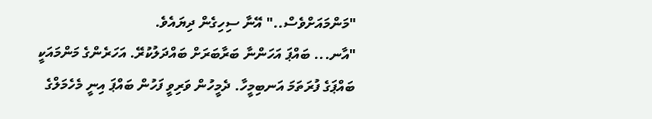"މަންމައަށްވެސް.." އޭނާ ސިހިގެން ދިޔައެވެ.
"އާނ... ބައްޕަ އަހަންނާ ބަރާބަރަށް ބައްދަލުކުރޭ. އަހަރެންގެ މަންމައަކީ ބައްޕަގެ ފުރަތަމަ އަނބިމީހާ. ދެމީހުން ވަރިވީ ފަހުން ބައްޕަ އިނީ މެހެމަލްގެ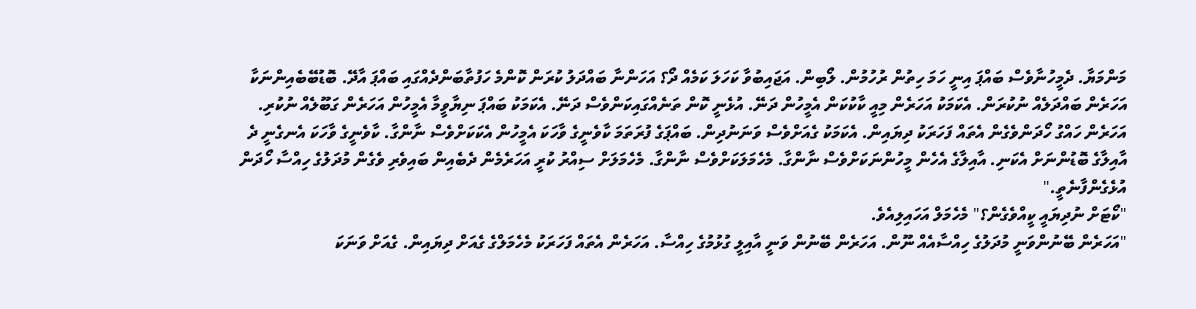މަންމަޔާ. ދެމީހުނާވެސް ބައްޕަ އިނީ ހަމަ ހިތުން ރުހުމުން. ލޯބިން. އަޖައިބުވާ ކަހަލަ ކަމެއް ދޯ؟ އަހަންނާ ބައްދަލު ކުރަން ކޮންމެ ހަފުތާބަންދެއްގައި ބައްޕަ އާދޭ. ބޮޑުބޭބެއިންނަކާ އަހަރެން ބައްދަލެއް ނުކުރަން. އެކަމަކު އަހަރެން މިއީ ކާކުކަން އެމީހުން ދަނޭ. އުޅެނީ ކޮން ތަނެއްގައިކަންވެސް ދަނޭ. އެކަމަކު ބައްޕަ ނިޔާވީމާ އެމީހުން އަހަރެން ގަބޫލެއް ނުކުރި. އަހަރެން ހައްގު ހޯދަންވެގެން އެތައް ފަހަރަކު ދިޔައިން. އެކަމަކު ގެއަށްވެސް ވަނަނުދިން. ބައްޕަގެ ފުރަތަމަ ކާވެނީގެ ވާހަކަ އެމީހުން އެކަކަށްވެސް ނާންގާ. ކާވެނީގެ ވާހަކަ އެނގެނީ ދެ އާއިލާގެ ބޮޑުންނަށް އެކަނި. އާއިލާގެ އެހެން މީހުންނަކަށްވެސް ނާންގާ. މެހެމަލަކަށްވެސް ނާންގާ. މެހެމަލަށް ސިއްރު ކުރީ އަހަރެމެން ދެބެއިން ބައިވެރި ވެގެން މުދަލުގެ ހިއްސާ ހޯދަން އުޅެގެންފާނެތީ."
"ކޯޓަށް ނުދިޔައީ ކީއްވެގެން؟" މެހެމަލް އަހައިލިއެވެ.
"އަހަރެން ބޭނުންވަނީ މުދަލުގެ ހިއްސާއެއް ނޫން. އަހަރެން ބޭނުން ވަނީ އާއިލީ ގުޅުމުގެ ހިއްސާ. އަހަރެން އެތައް ފަހަރަކު މެހެމަލްގެ ގެއަށް ދިޔައިން. ގެއަށް ވަނަކަ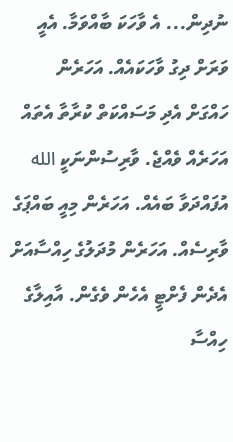ނުދިން... އެ ވާހަކަ ބާއްވަމާ. އެއީ ވަރަށް ދިގު ވާހަކައެއް. އަހަރެން ހައްގަށް އެދި މަސައްކަތް ކުރާތާ އެތައް އަހަރެއް ވެއްޖެ. ވާރިސުންނަކީ الله އުފައްދަވާ ބައެއް. އަހަރެން މިއީ ބައްޕަގެ ވާރިސެއް. އަހަރެން މުދަލުގެ ހިއްސާއަށް އެދެން ފެށްޓީ އެހެން ވެގެން. އާއިލާގެ ހިއްސާ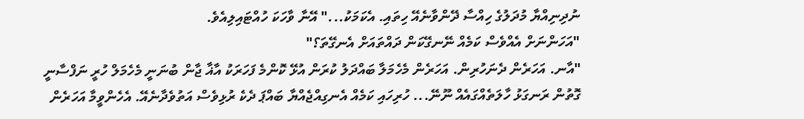ނުދިނިއްޔާ މުދަލުގެ ހިއްސާ ދޭންވާނެއޭ ހިތައި. އެކަމަކު..." އޭނާ ވާހަކަ ހުއްޓައިލިއެވެ.
"އަހަންނަށް އެއްވެސް ކަމެއް ނޭނގޭކަން ދައްތައަށް އެނގޭތަ؟"
"އާނ. އަހަރެން ދެނަހުރިން. އަހަރެން މެހެމަލާ ބައްދަލު ކުރަން އުޅޭ ކޮންމެ ފަހަރަކު އާޣާ ޖާން ބުނަނީ މެހެމަލް ހުރީ ނަފްސާނީ ގޮތުން ރަނގަޅު ހާލަތެއްގައެއް ނޫނޭ... ހުރިހައި ކަމެއް އެނގިއްޖެއްޔާ ބައްޕަ ދެކެ ރުޅިވެސް އަތުވެދާނެއޭ. އެހެންވީމާ އަހަރެން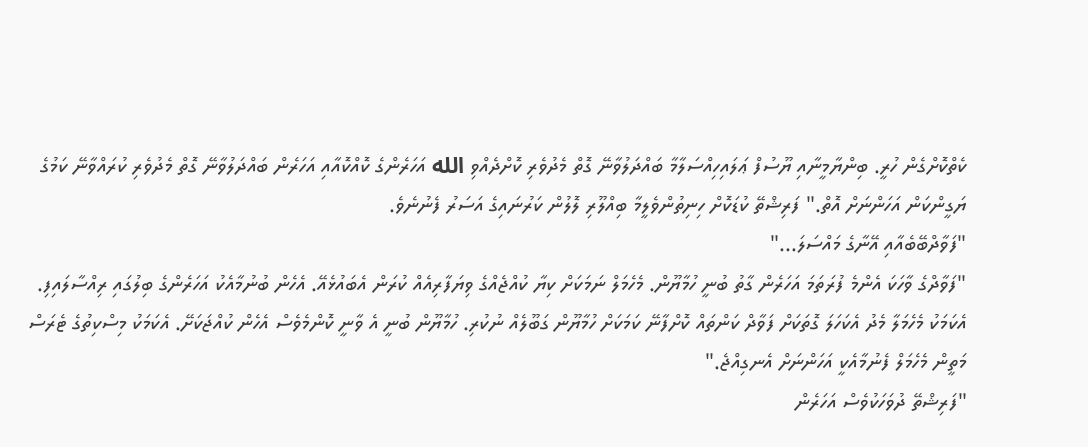ކެތްކޮށްގެން ހުރީ. ބިންޔާމީނާއި ޔޫސުފް ޢަލައިހިއްސަލާމާ ބައްދަލުވާނޭ ގޮތް މެދުވެރި ކޮށްދެއްވި الله އަހަރެންގެ ކޮއްކޮއާއި އަހަރެން ބައްދަލުވާނޭ ގޮތް މެދުވެރި ކުރައްވާނޭ ކަމުގެ ޔަގީންކަން އަހަންނަށް އޮތް." ފަރިޝްތޭ ކުޑަކޮށް ހިނިތުންވެލީމާ ބިއްލޫރި ލޮލުން ކަރުނައިގެ އަސަރު ފެނުނެވެ.
"ފަވާދްބޭބެއާއި އޭނާގެ މައްސަލަ..."
"ފަވާދްގެ ވާހަކަ އެންމެ ފުރަތަމަ އަހަރެން ގާތު ބުނީ ހުމާޔޫން. މެހެމަލް ނަމަކަށް ކިޔާ ކުއްޖެއްގެ ވިޔަފާރިއެއް ކުރަން އެބައުޅެއޭ. އެހެން ބުނުމާއެކު އަހަރެންގެ ބިލުގައި ރިއްސާލައިފި. އެކަމަކު މެހެމަލާ މެދު އެކަހަލަ ގޮތަކަށް ފަވާދް ކަންތައް ކޮށްފާނޭ ކަމަކަށް ހުމާޔޫން ގަބޫލެއް ނުކުރި. ހުމާޔޫން ބުނީ އެ ވާނީ ކޮންމެވެސް އެހެން ކުއްޖަކަށޭ. އެކަމަކު މިސްކިތުގެ ޓެރަސް މަތީން މެހެމަލް ފެނުމާއެކީ އަހަންނަށް އެނގިއްޖެ."
"ފަރިޝްތޭ ދުވަހަކުވެސް އަހަރެން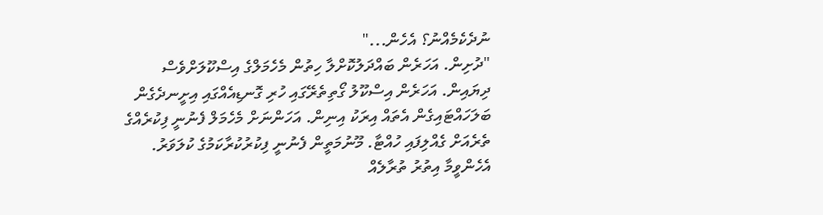ނުދެކެމެއްނު؟ އެހެން..."
"ދުށިން. އަހަރެން ބައްދަލުކޮށްލާ ހިތުން މެހެމަލްގެ އިސްކޫލަށްވެސް ދިޔައިން. އަހަރެން އިސްކޫލު ގޯތިތެރޭގައި ހުރި ގޮނޑިއެއްގައި އިށީނދެގެން ބަލަހައްޓައިގެން އެތައް އިރަކު އިނިން. އަހަންނަށް މެހެމަލް ފެނުނީ ފިކުރެއްގެ ތެރެއަށް ގެއްލިފައި ހުއްޓާ. މޫނުމަތީން ފެނުނީ ފިކުރުކުރާކަމުގެ ކުލަވަރު. އެހެންވީމާ އިތުރު ތުރާލެއް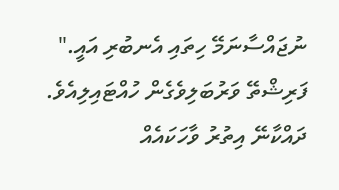ނުޖައްސާނަމޭ ހިތައި އެނބުރި އައީ."
ފަރިޝްތޭ ވަރުބަލިވެގެން ހުއްޓައިލިއެވެ. ދައްކާނޭ އިތުރު ވާހަކައެއް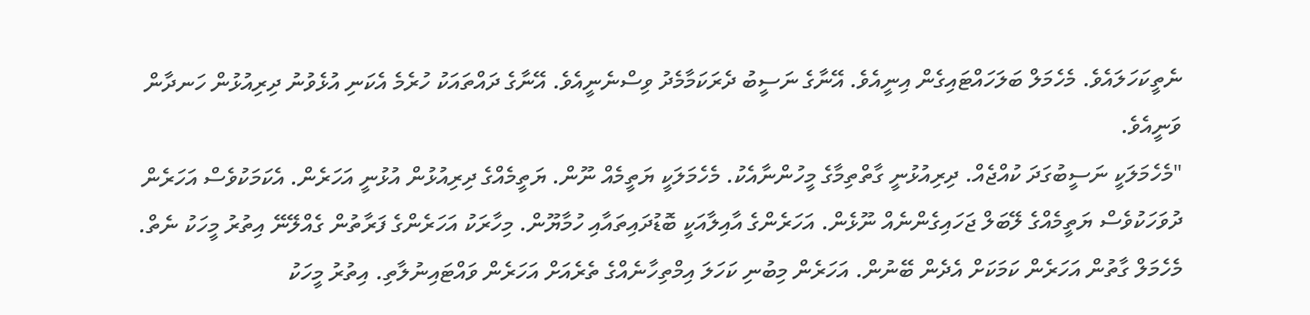ނެތީކަހަލައެވެ. މެހެމަލް ބަލަހައްޓައިގެން އިނީއެވެ. އޭނާގެ ނަސީބު ދެރަކަމާމެދު ވިސްނެނީއެވެ. އޭނާގެ ދައްތައަކު ހުރެމެ އެކަނި އުޅެވުނު ދިރިއުޅުން ހަނދާން ވަނީއެވެ.
"މެހެމަލަކީ ނަސީބުގަދަ ކުއްޖެއް. ދިރިއުޅުނީ ގާތްތިމާގެ މީހުންނާއެކު. މެހެމަލަކީ ޔަތީމެއް ނޫން. ޔަތީމެއްގެ ދިރިއުޅުން އުޅުނީ އަހަރެން. އެކަމަކުވެސް އަހަރެން ދުވަހަކުވެސް ޔަތީމެއްގެ ލޭބަލް ޖަހައިގެންނެއް ނޫޅެން. އަހަރެންގެ އާއިލާއަކީ ބޮޑުދައިތައާއި ހުމާޔޫން. މިހާރަކު އަހަރެންގެ ފަރާތުން ގެއްލޭނޭ އިތުރު މީހަކު ނެތް. މެހެމަލް ގާތުން އަހަރެން ކަމަކަށް އެދެން ބޭނުން. އަހަރެން މިބުނި ކަހަލަ އިމްތިހާނެއްގެ ތެރެއަށް އަހަރެން ވައްޓައިނުލާތި. އިތުރު މީހަކު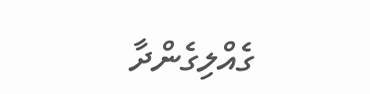ގެއްލިގެންދާ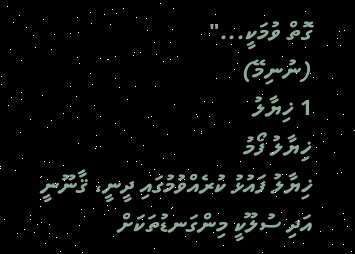ގޮތް ވުމަކީ..."
(ނުނިމޭ)
1 ޚިޔާލު
ޚިޔާލު ފޯމު
ޚިޔާލު ފައުޅު ކުރެއްވުމުގައި ދީނީ، ޤާނޫނީ އަދި ސުލޫކީ މިންގަނޑުތަކަށް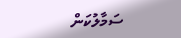ސަމާލުކަން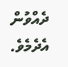ދެއްވުން އެދެމެވެ.